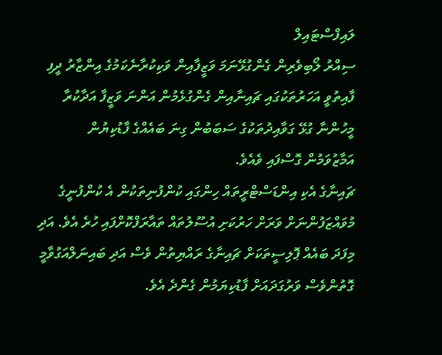ލައިފްސްޓައިލް
ސިއްރު ލޯބިވެރިން ގެންގުޅޭނަމަ ވަޒީފާއިން ވަކިކުރާނެކަމުގެ އިންޒާރު ދީފި
ފާއިތުވީ އަހަރުތަކުގައި ޗައިނާއިން ގެންގުޅެމުން އަންނަ ވަޒީފާ އަދާކުރާ މީހުންނާ ގުޅޭ ގަވާއިދުތަކުގެ ސަބަބުން ގިނަ ބައެއްގެ ފާޑުކިޔުން އަމާޒުވަމުން ގޮސްފައި ވެއެވެ.
ޗައިނާގެ އެކި އިންޑަސްޓްރީތައް ހިންގައި ކުންފުނިތަކުން އެ ކުންފުނީގެ މުވައްޒަފުންނަށް ވަރަށް ހަރުކަށި އުސޫލުތައް ތައާރަފްކޮށްފައި ހުރެ އެވެ. އަދި މިފަދަ ބައެއް ޕޮލިސީތަކަށް ޗައިނާގެ ރައްޔިތުން ވެސް އަދި ބައިނަލްއަގުވާމީ ގޮތުންވެސް ވަރުގަދައަށް ފާޑުކިޔަމުން ގެންދެ އެވެ.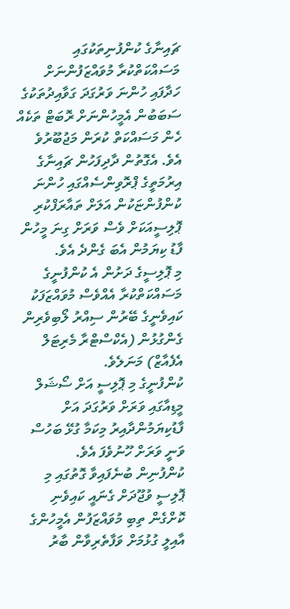ޗައިނާގެ ކުންފުނިތަކުގައި މަސައްކަތްކުރާ މުވައްޒަފުންނަށް ހަދާފައި ހުންނަ ވަރުގަދަ ގަވާއިދުތަކުގެ ސަބަބުން އެމީހުންނަށް ރޮބަޓް ތަކެއް ހެން މަސައްކަތް ކުރަން މަޖުބޫރުވެ އެވެ. އެގޮތުން ދާދިފަހުން ޗައިނާގެ އިރުމަތީގެ ޕްރޮވިންސެއްގައި ހުންނަ ކުންފުންޏަކުން އަލަށް ތައާރަފްކުރި ޕޮލިސީއަކަށް ވެސް ވަރަށް ގިނަ މީހުން ފާޑު ކިޔަމުން އެބަ ގެންދެ އެވެ.
މި ޕޮލިސީގެ ދަށުން އެ ކުންފުނީގެ މަސައްކަތްކުރާ އެއްވެސް މުވައްޒަފަކު ކައިވެނީގެ ބޭރުން ސިއްރު ލޯބިވެރިން ގެންގުޅުން (އެކްސްޓްރާ މެރިޓަލް އެފެއާޒް) މަނަލެވެ.
ކުންފުނީގެ މި ޕޮލިސީ އަށް ސޯޝަލް މީޑިއާގައި ވަރަށް ވަރުގަދަ އަށް ފާޑުކިޔަމުންދާއިރު މިކަމާ ގުޅޭ ބަހުސް ވަނީ ވަރަށް ހޫނުވެފަ އެވެ.
ކުންފުނިން ބުނެފައިވާ ގޮތުގައި މި ޕޮލިސީ ވުޖޫދަށް ގެނައީ ކައިވެނި ކޮށްގެން ތިބި މުވައްޒަފުން އެމީހުންގެ އާއިލީ ގުޅުމަށް ވަފާތެރިވާން ބާރު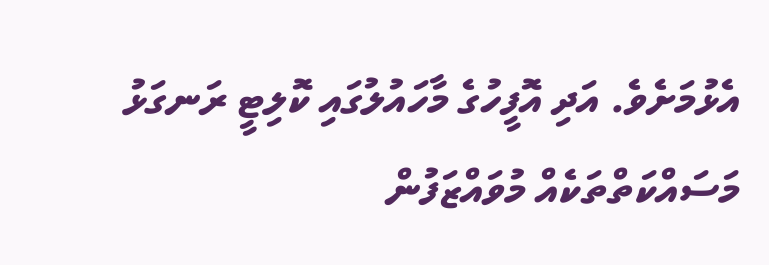އެޅުމަށެވެ. އަދި އޮފީހުގެ މާހައުލުގައި ކޮލިޓީ ރަނގަޅު މަސައްކަތްތަކެއް މުވައްޒަފުން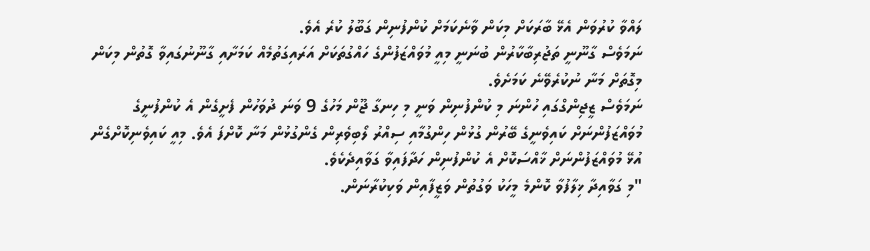ލައްވާ ކުރުވަން އެޅޭ ބާރަކަށް މިކަން ވާނެކަމަށް ކުންފުނިން ގަބޫލު ކުރެ އެވެ.
ނަމަވެސް ގާނޫނީ ތަޖުރިބާކާރުން ބުނަނީ މިއީ މުވައްޒަފުންގެ ހައްގުތަކަށް އަރައިގަތުމެއް ކަމަށާއި ގާނޫނުގައިވާ ގޮތުން މިކަން މިގޮތަށް މަނާ ނުކުރެވޭނެ ކަމަށެވެ.
ނަމަވެސް ޒީޖިންގްގައި ހުންނަ މި ކުންފުނިން ވަނީ މި ހިނގާ ޖޫން މަހުގެ 9 ވަނަ ދުވަހުން ފެށީގެން އެ ކުންފުނީގެ މުވައްޒަފުންނަށް ކައިވެނީގެ ބޭރުން ގުޅުން ހިންގުމާއި ސިއްރު ލޯބިވެރިން ގެންގުޅުން މަނާ ކޮށްފަ އެވެ. މިއީ ކައިވެނިކޮށްގެން އުޅޭ މުވައްޒަފުންނަށް ޚާއްސަކޮށް އެ ކުންފުނިން ހަދާފައިވާ ގަވާއިދެކެވެ.
"މި ގަވާއިދާ ޚިލާފުވާ ކޮންމެ މީހަކު ވަގުތުން ވަޒީފާއިން ވަކިކުރާނަން.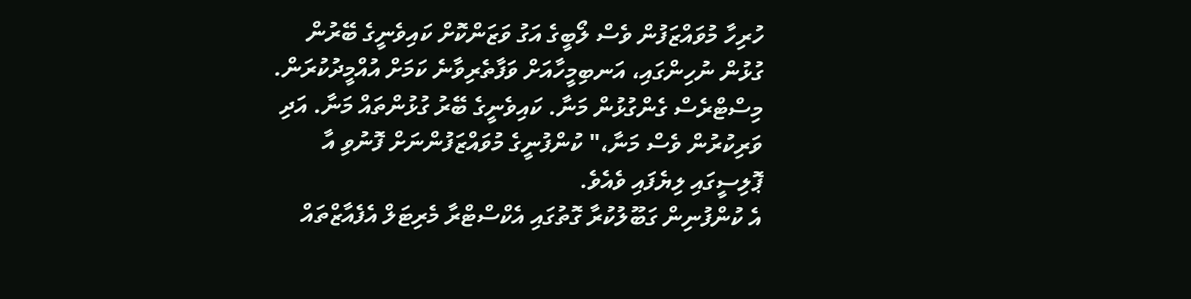ހުރިހާ މުވައްޒަފުން ވެސް ލޯބީގެ އަގު ވަޒަންކޮށް ކައިވެނީގެ ބޭރުން ގުޅުން ނުހިންގައި، އަނބިމީހާއަށް ވަފާތެރިވާނެ ކަމަށް އުއްމީދުކުރަން. މިސްޓްރެސް ގެންގުޅުން މަނާ. ކައިވެނީގެ ބޭރު ގުޅުންތައް މަނާ. އަދި ވަރިކުރުން ވެސް މަނާ،" ކުންފުނީގެ މުވައްޒަފުންނަށް ފޮނުވި އާ ޕޮލިސީގައި ލިޔެފައި ވެއެވެ.
އެ ކުންފުނިން ގަބޫލުކުރާ ގޮތުގައި އެކްސްޓްރާ މެރިޓަލް އެފެއާޒްތައް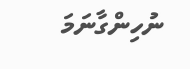ނުހިންގާނަމަ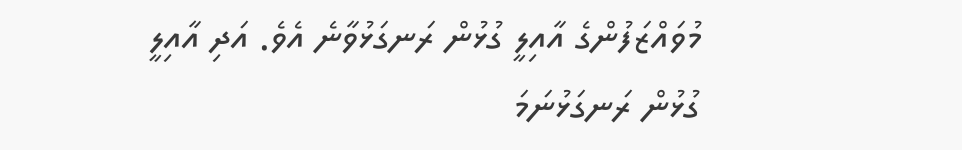މުވައްޒަފުންގެ އާއިލީ ގުޅުން ރަނގަޅުވާނެ އެވެ. އަދި އާއިލީ ގުޅުން ރަނގަޅުނަމަ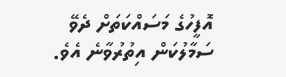އޮފީހުގެ މަސައްކަތަށް ދެވޭ ސަމާލުކަން އިތުރުވާނެ އެވެ.